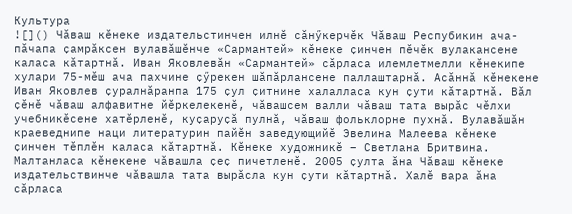Культура
![]() Чӑваш кӗнеке издательстинчен илнӗ сӑнӳкерчӗк Чӑваш Респубикин ача-пӑчапа ҫамрӑксен вулавӑшӗнче «Сармантей» кӗнеке ҫинчен пӗчӗк вулакансене каласа кӑтартнӑ. Иван Яковлевӑн «Сармантей» сӑрласа илемлетмелли кӗнекипе хулари 75-мӗш ача пахчине ҫӳрекен шӑпӑрлансене паллаштарнӑ. Асӑннӑ кӗнекене Иван Яковлев ҫуралнӑранпа 175 ҫул ҫитнине халалласа кун ҫути кӑтартнӑ. Вӑл ҫӗнӗ чӑваш алфавитне йӗркелекенӗ, чӑвашсем валли чӑваш тата вырӑс чӗлхи учебникӗсене хатӗрленӗ, куҫаруҫӑ пулнӑ, чӑваш фольклорне пухнӑ. Вулавӑшӑн краеведнипе наци литературин пайӗн заведующийӗ Эвелина Малеева кӗнеке ҫинчен тӗплӗн каласа кӑтартнӑ. Кӗнеке художникӗ – Светлана Бритвина. Малтанласа кӗнекене чӑвашла ҫеҫ пичетленӗ. 2005 ҫулта ӑна Чӑваш кӗнеке издательствинче чӑвашла тата вырӑсла кун ҫути кӑтартнӑ. Халӗ вара ӑна сӑрласа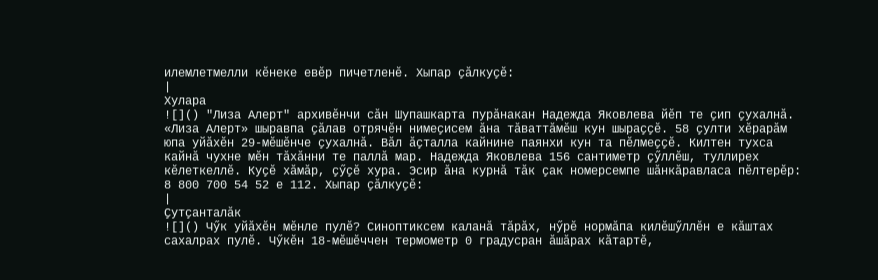илемлетмелли кӗнеке евӗр пичетленӗ. Хыпар ҫӑлкуҫӗ:
|
Хулара
![]() "Лиза Алерт" архивӗнчи сӑн Шупашкарта пурӑнакан Надежда Яковлева йӗп те ҫип ҫухалнӑ. «Лиза Алерт» шыравпа ҫӑлав отрячӗн нимеҫисем ӑна тӑваттӑмӗш кун шыраҫҫӗ. 58 ҫулти хӗрарӑм юпа уйӑхӗн 29-мӗшӗнче ҫухалнӑ. Вӑл ӑҫталла кайнине паянхи кун та пӗлмеҫҫӗ. Килтен тухса кайнӑ чухне мӗн тӑхӑнни те паллӑ мар. Надежда Яковлева 156 сантиметр ҫӳллӗш, туллирех кӗлеткеллӗ. Куҫӗ хӑмӑр, ҫӳҫӗ хура. Эсир ӑна курнӑ тӑк ҫак номерсемпе шӑнкӑравласа пӗлтерӗр: 8 800 700 54 52 е 112. Хыпар ҫӑлкуҫӗ:
|
Ҫутҫанталӑк
![]() Чӳк уйӑхӗн мӗнле пулӗ? Синоптиксем каланӑ тӑрӑх, нӳрӗ нормӑпа килӗшӳллӗн е кӑштах сахалрах пулӗ. Чӳкӗн 18-мӗшӗччен термометр 0 градусран ӑшӑрах кӑтартӗ,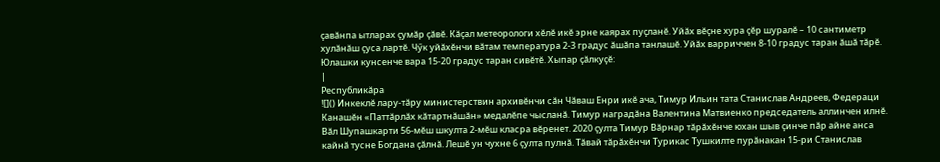ҫавӑнпа ытларах ҫумӑр ҫӑвӗ. Кӑҫал метеорологи хӗлӗ икӗ эрне каярах пуҫланӗ. Уйӑх вӗҫне хура ҫӗр шуралӗ – 10 сантиметр хулӑнӑш ҫуса лартӗ. Чӳк уйӑхӗнчи вӑтам температура 2-3 градус ӑшӑпа танлашӗ. Уйӑх варриччен 8-10 градус таран ӑшӑ тӑрӗ. Юлашки кунсенче вара 15-20 градус таран сивӗтӗ. Хыпар ҫӑлкуҫӗ:
|
Республикӑра
![]() Инкеклӗ лару-тӑру министерствин архивӗнчи сӑн Чӑваш Енри икӗ ача, Тимур Ильин тата Станислав Андреев, Федераци Канашӗн «Паттӑрлӑх кӑтартнӑшӑн» медалӗпе чысланӑ. Тимур наградӑна Валентина Матвиенко председатель аллинчен илнӗ. Вӑл Шупашкарти 56-мӗш шкулта 2-мӗш класра вӗренет. 2020 ҫулта Тимур Вӑрнар тӑрӑхӗнче юхан шыв ҫинче пӑр айне анса кайнӑ тусне Богдана ҫӑлнӑ. Лешӗ ун чухне 6 ҫулта пулнӑ. Тӑвай тӑрӑхӗнчи Турикас Тушкилте пурӑнакан 15-ри Станислав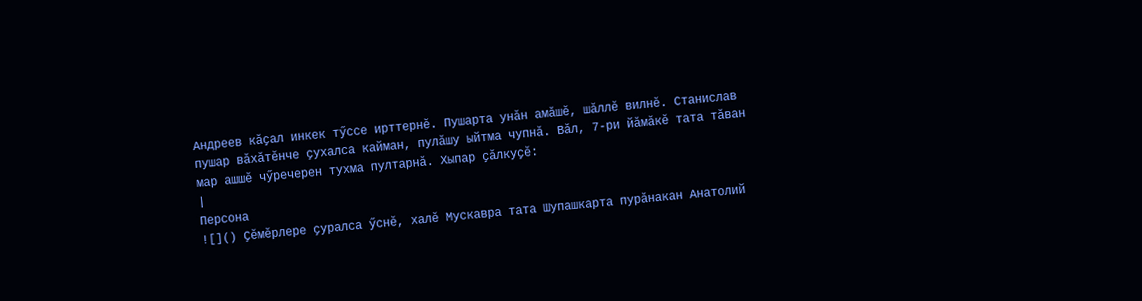Андреев кӑҫал инкек тӳссе ирттернӗ. Пушарта унӑн амӑшӗ, шӑллӗ вилнӗ. Станислав пушар вӑхӑтӗнче ҫухалса кайман, пулӑшу ыйтма чупнӑ. Вӑл, 7-ри йӑмӑкӗ тата тӑван мар ашшӗ чӳречерен тухма пултарнӑ. Хыпар ҫӑлкуҫӗ:
|
Персона
![]() Ҫӗмӗрлере ҫуралса ӳснӗ, халӗ Мускавра тата Шупашкарта пурӑнакан Анатолий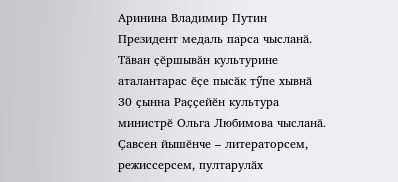Аринина Владимир Путин Президент медаль парса чысланӑ. Тӑван ҫӗршывӑн культурине аталантарас ӗҫе пысӑк тӳпе хывнӑ 30 ҫынна Раҫҫейӗн культура министрӗ Ольга Любимова чысланӑ. Ҫавсен йышӗнче – литераторсем, режиссерсем, пултарулӑх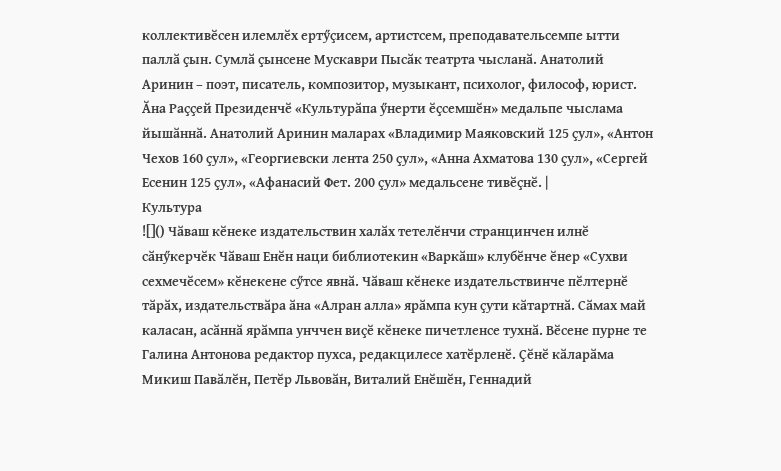коллективӗсен илемлӗх ертӳҫисем, артистсем, преподавательсемпе ытти паллӑ ҫын. Сумлӑ ҫынсене Мускаври Пысӑк театрта чысланӑ. Анатолий Аринин – поэт, писатель, композитор, музыкант, психолог, философ, юрист. Ӑна Раҫҫей Президенчӗ «Культурӑпа ӳнерти ӗҫсемшӗн» медальпе чыслама йышӑннӑ. Анатолий Аринин маларах «Владимир Маяковский 125 ҫул», «Антон Чехов 160 ҫул», «Георгиевски лента 250 ҫул», «Анна Ахматова 130 ҫул», «Сергей Есенин 125 ҫул», «Афанасий Фет. 200 ҫул» медальсене тивӗҫнӗ. |
Культура
![]() Чӑваш кӗнеке издательствин халӑх тетелӗнчи странцинчен илнӗ сӑнӳкерчӗк Чӑваш Енӗн наци библиотекин «Варкӑш» клубӗнче ӗнер «Сухви сехмечӗсем» кӗнекене сӳтсе явнӑ. Чӑваш кӗнеке издательствинче пӗлтернӗ тӑрӑх, издательствӑра ӑна «Алран алла» ярӑмпа кун ҫути кӑтартнӑ. Сӑмах май каласан, асӑннӑ ярӑмпа унччен виҫӗ кӗнеке пичетленсе тухнӑ. Вӗсене пурне те Галина Антонова редактор пухса, редакцилесе хатӗрленӗ. Ҫӗнӗ кӑларӑма Микиш Павӑлӗн, Петӗр Львовӑн, Виталий Енӗшӗн, Геннадий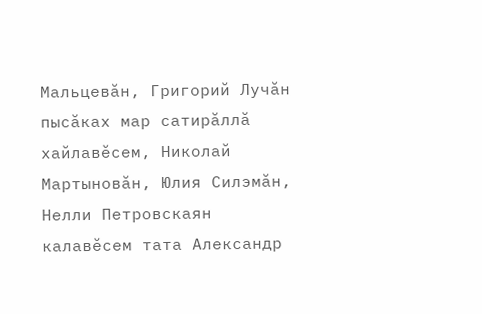Мальцевӑн, Григорий Лучӑн пысӑках мар сатирӑллӑ хайлавӗсем, Николай Мартыновӑн, Юлия Силэмӑн, Нелли Петровскаян калавӗсем тата Александр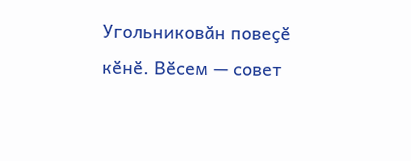Угольниковӑн повеҫӗ кӗнӗ. Вӗсем — совет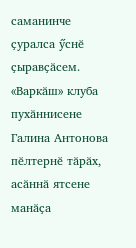саманинче ҫуралса ӳснӗ ҫыравҫӑсем. «Варкӑш» клуба пухӑннисене Галина Антонова пӗлтернӗ тӑрӑх, асӑннӑ ятсене манӑҫа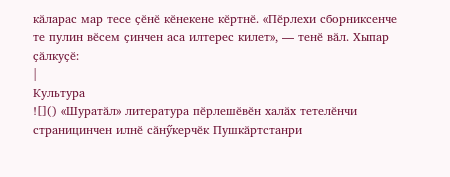кӑларас мар тесе ҫӗнӗ кӗнекене кӗртнӗ. «Пӗрлехи сборниксенче те пулин вӗсем ҫинчен аса илтерес килет», — тенӗ вӑл. Хыпар ҫӑлкуҫӗ:
|
Культура
![]() «Шуратӑл» литература пӗрлешӗвӗн халӑх тетелӗнчи страницинчен илнӗ сӑнӳкерчӗк Пушкӑртстанри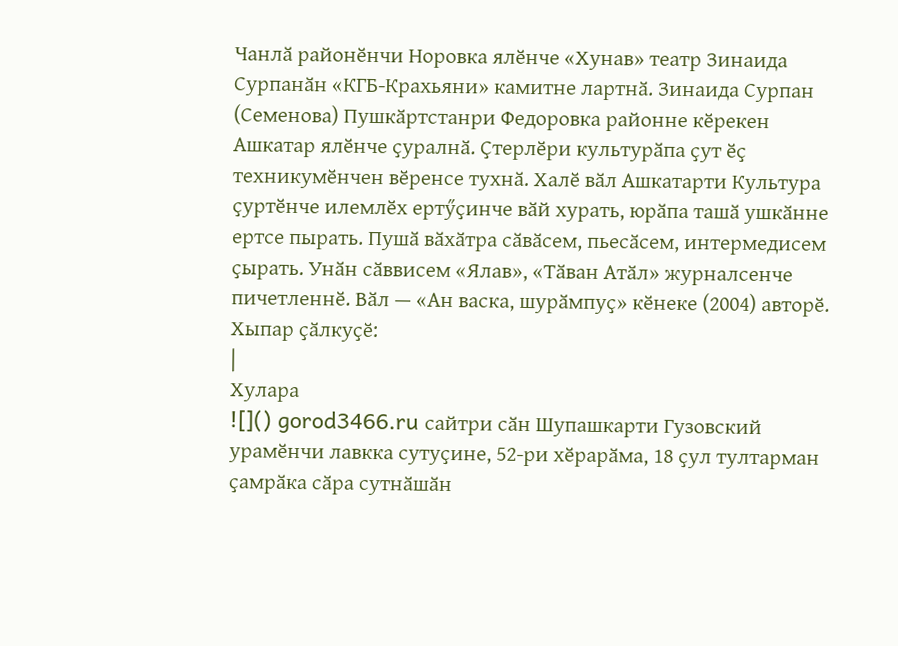Чанлӑ районӗнчи Норовка ялӗнче «Хунав» театр Зинаида Сурпанӑн «КГБ-Крахьяни» камитне лартнӑ. Зинаида Сурпан (Семенова) Пушкӑртстанри Федоровка районне кӗрекен Ашкатар ялӗнче ҫуралнӑ. Ҫтерлӗри культурӑпа ҫут ӗҫ техникумӗнчен вӗренсе тухнӑ. Халӗ вӑл Ашкатарти Культура ҫуртӗнче илемлӗх ертӳҫинче вӑй хурать, юрӑпа ташӑ ушкӑнне ертсе пырать. Пушӑ вӑхӑтра сӑвӑсем, пьесӑсем, интермедисем ҫырать. Унӑн сӑввисем «Ялав», «Тӑван Атӑл» журналсенче пичетленнӗ. Вӑл — «Ан васка, шурӑмпуҫ» кӗнеке (2004) авторӗ. Хыпар ҫӑлкуҫӗ:
|
Хулара
![]() gorod3466.ru сайтри сӑн Шупашкарти Гузовский урамӗнчи лавкка сутуҫине, 52-ри хӗрарӑма, 18 ҫул тултарман ҫамрӑка сӑра сутнӑшӑн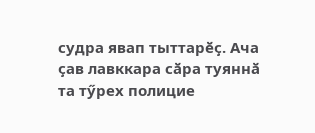судра явап тыттарӗҫ. Ача ҫав лавккара сӑра туяннӑ та тӳрех полицие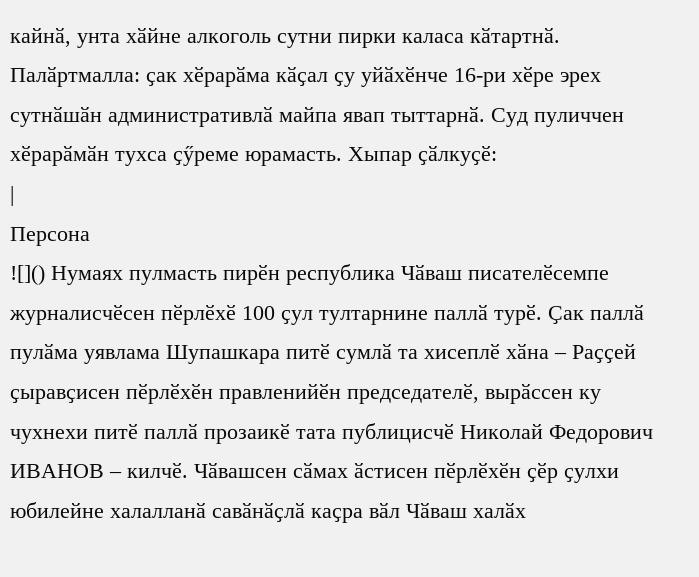кайнӑ, унта хӑйне алкоголь сутни пирки каласа кӑтартнӑ. Палӑртмалла: ҫак хӗрарӑма кӑҫал ҫу уйӑхӗнче 16-ри хӗре эрех сутнӑшӑн административлӑ майпа явап тыттарнӑ. Суд пуличчен хӗрарӑмӑн тухса ҫӳреме юрамасть. Хыпар ҫӑлкуҫӗ:
|
Персона
![]() Нумаях пулмасть пирӗн республика Чӑваш писателӗсемпе журналисчӗсен пӗрлӗхӗ 100 ҫул тултарнине паллӑ турӗ. Ҫак паллӑ пулӑма уявлама Шупашкара питӗ сумлӑ та хисеплӗ хӑна – Раҫҫей ҫыравҫисен пӗрлӗхӗн правленийӗн председателӗ, вырӑссен ку чухнехи питӗ паллӑ прозаикӗ тата публицисчӗ Николай Федорович ИВАНОВ – килчӗ. Чӑвашсен сӑмах ӑстисен пӗрлӗхӗн ҫӗр ҫулхи юбилейне халалланӑ савӑнӑҫлӑ каҫра вӑл Чӑваш халӑх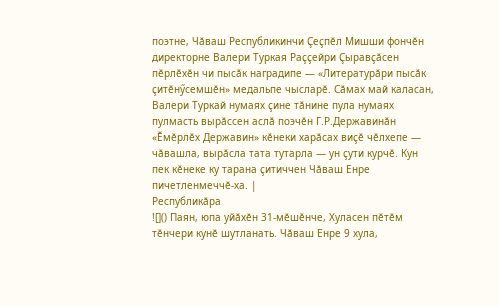поэтне, Чӑваш Республикинчи Ҫеҫпӗл Мишши фончӗн директорне Валери Туркая Раҫҫейри Ҫыравҫӑсен пӗрлӗхӗн чи пысӑк наградипе — «Литературӑри пысӑк ҫитӗнӳсемшӗн» медальпе чысларӗ. Сӑмах май каласан, Валери Туркай нумаях ҫине тӑнине пула нумаях пулмасть вырӑссен аслӑ поэчӗн Г.Р.Державинӑн «Ӗмӗрлӗх Державин» кӗнеки харӑсах виҫӗ чӗлхепе — чӑвашла, вырӑсла тата тутарла — ун ҫути курчӗ. Кун пек кӗнеке ку тарана ҫитиччен Чӑваш Енре пичетленмеччӗ-ха. |
Республикӑра
![]() Паян, юпа уйӑхӗн 31-мӗшӗнче, Хуласен пӗтӗм тӗнчери кунӗ шутланать. Чӑваш Енре 9 хула,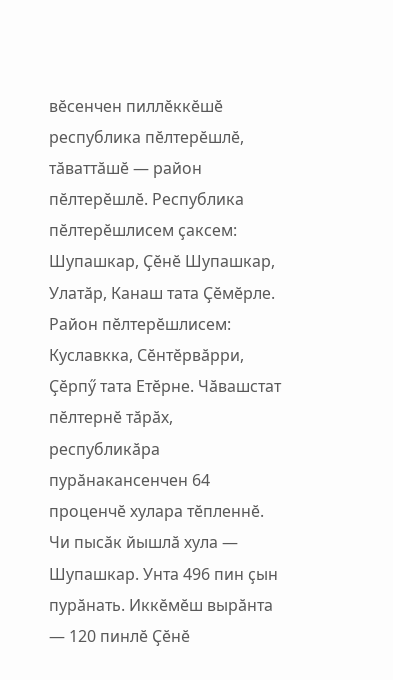вӗсенчен пиллӗккӗшӗ республика пӗлтерӗшлӗ, тӑваттӑшӗ — район пӗлтерӗшлӗ. Республика пӗлтерӗшлисем ҫаксем: Шупашкар, Ҫӗнӗ Шупашкар, Улатӑр, Канаш тата Ҫӗмӗрле. Район пӗлтерӗшлисем: Куславкка, Сӗнтӗрвӑрри, Ҫӗрпӳ тата Етӗрне. Чӑвашстат пӗлтернӗ тӑрӑх, республикӑра пурӑнакансенчен 64 проценчӗ хулара тӗпленнӗ. Чи пысӑк йышлӑ хула — Шупашкар. Унта 496 пин ҫын пурӑнать. Иккӗмӗш вырӑнта — 120 пинлӗ Ҫӗнӗ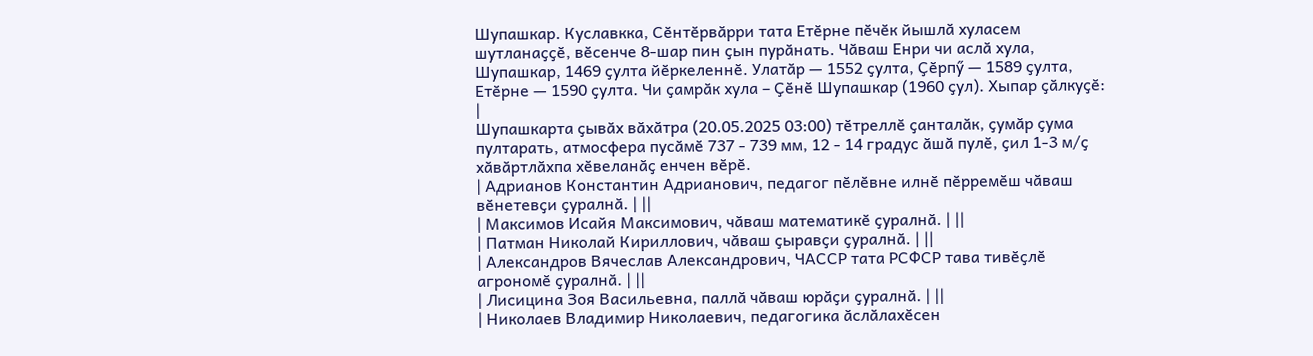Шупашкар. Куславкка, Сӗнтӗрвӑрри тата Етӗрне пӗчӗк йышлӑ хуласем шутланаҫҫӗ, вӗсенче 8-шар пин ҫын пурӑнать. Чӑваш Енри чи аслӑ хула, Шупашкар, 1469 ҫулта йӗркеленнӗ. Улатӑр — 1552 ҫулта, Ҫӗрпӳ — 1589 ҫулта, Етӗрне — 1590 ҫулта. Чи ҫамрӑк хула – Ҫӗнӗ Шупашкар (1960 ҫул). Хыпар ҫӑлкуҫӗ:
|
Шупашкарта ҫывӑх вӑхӑтра (20.05.2025 03:00) тӗтреллӗ ҫанталӑк, ҫумӑр ҫума пултарать, атмосфера пусӑмӗ 737 - 739 мм, 12 - 14 градус ӑшӑ пулӗ, ҫил 1-3 м/ҫ хӑвӑртлӑхпа хӗвеланӑҫ енчен вӗрӗ.
| Адрианов Константин Адрианович, педагог пӗлӗвне илнӗ пӗрремӗш чӑваш вӗнетевҫи ҫуралнӑ. | ||
| Максимов Исайя Максимович, чӑваш математикӗ ҫуралнӑ. | ||
| Патман Николай Кириллович, чӑваш ҫыравҫи ҫуралнӑ. | ||
| Александров Вячеслав Александрович, ЧАССР тата РСФСР тава тивӗҫлӗ агрономӗ ҫуралнӑ. | ||
| Лисицина Зоя Васильевна, паллӑ чӑваш юрӑҫи ҫуралнӑ. | ||
| Николаев Владимир Николаевич, педагогика ӑслӑлахӗсен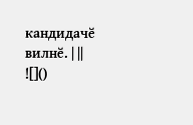кандидачӗ вилнӗ. | ||
![]()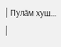| Пулӑм хуш... |